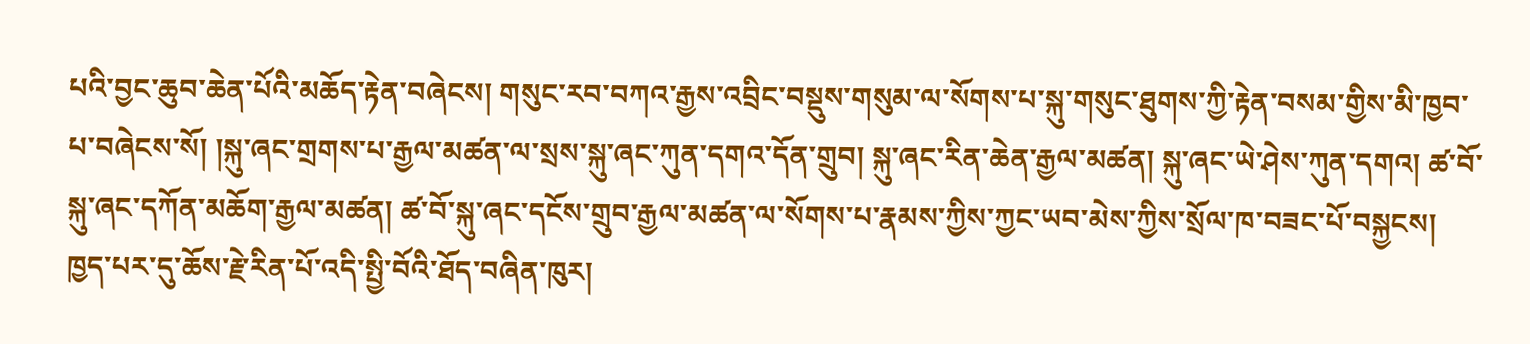པའི་བྱང་ཆུབ་ཆེན་པོའི་མཆོད་རྟེན་བཞེངས། གསུང་རབ་བཀའ་རྒྱས་འབྲིང་བསྡུས་གསུམ་ལ་སོགས་པ་སྐུ་གསུང་ཐུགས་ཀྱི་རྟེན་བསམ་གྱིས་མི་ཁྱབ་པ་བཞེངས་སོ། །སྐུ་ཞང་གྲགས་པ་རྒྱལ་མཚན་ལ་སྲས་སྐུ་ཞང་ཀུན་དགའ་དོན་གྲུབ། སྐུ་ཞང་རིན་ཆེན་རྒྱལ་མཚན། སྐུ་ཞང་ཡེ་ཤེས་ཀུན་དགའ། ཚ་བོ་སྐུ་ཞང་དཀོན་མཆོག་རྒྱལ་མཚན། ཚ་བོ་སྐུ་ཞང་དངོས་གྲུབ་རྒྱལ་མཚན་ལ་སོགས་པ་རྣམས་ཀྱིས་ཀྱང་ཡབ་མེས་ཀྱིས་སྲོལ་ཁ་བཟང་པོ་བསྐྱངས། ཁྱད་པར་དུ་ཆོས་རྗེ་རིན་པོ་འདི་སྤྱི་བོའི་ཐོད་བཞིན་ཁུར།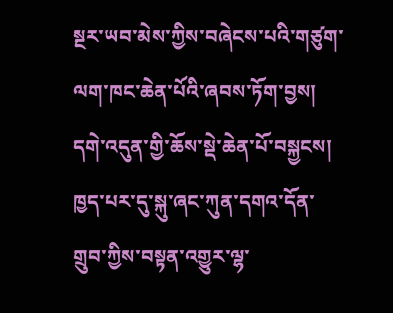སྔར་ཡབ་མེས་ཀྱིས་བཞེངས་པའི་གཙུག་ལག་ཁང་ཆེན་པོའི་ཞབས་ཏོག་བྱས། དགེ་འདུན་གྱི་ཆོས་སྡེ་ཆེན་པོ་བསྐྱངས། ཁྱད་པར་དུ་སྐུ་ཞང་ཀུན་དགའ་དོན་གྲུབ་ཀྱིས་བསྟན་འགྱུར་ལྷ་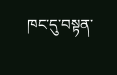ཁང་དུ་བསྟན་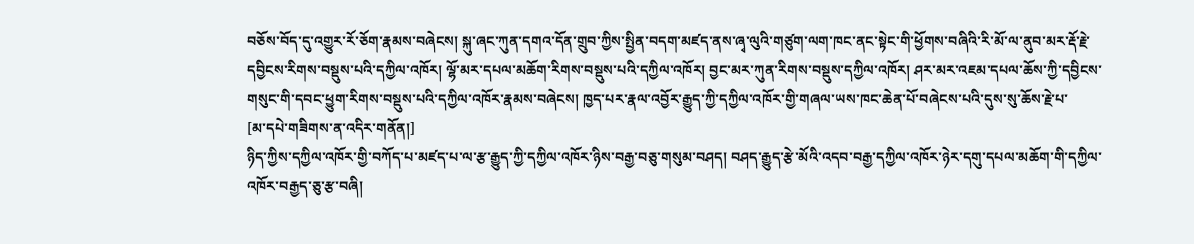བཅོས་བོད་དུ་འགྱུར་རོ་ཅོག་རྣམས་བཞེངས། སྐུ་ཞང་ཀུན་དགའ་དོན་གྲུབ་ཀྱིས་སྤྱིན་བདག་མཛད་ནས་ཞྭ་ལུའི་གཙུག་ལག་ཁང་ནང་སྟེང་གི་ཕྱོགས་བཞིའི་རི་མོ་ལ་ནུབ་མར་རྡོ་རྗེ་དབྱིངས་རིགས་བསྡུས་པའི་དཀྱིལ་འཁོར། ལྷོ་མར་དཔལ་མཆོག་རིགས་བསྡུས་པའི་དཀྱིལ་འཁོར། བྱང་མར་ཀུན་རིགས་བསྡུས་དཀྱིལ་འཁོར། ཤར་མར་འཇམ་དཔལ་ཆོས་ཀྱི་དབྱིངས་གསུང་གི་དབང་ཕྱུག་རིགས་བསྡུས་པའི་དཀྱིལ་འཁོར་རྣམས་བཞེངས། ཁྱད་པར་རྣལ་འབྱོར་རྒྱུད་ཀྱི་དཀྱིལ་འཁོར་གྱི་གཞལ་ཡས་ཁང་ཆེན་པོ་བཞེངས་པའི་དུས་སུ་ཆོས་རྗེ་པ་
[མ་དཔེ་གཟིགས་ན་འདིར་གནོན།]
ཉིད་ཀྱིས་དཀྱིལ་འཁོར་གྱི་བཀོད་པ་མཛད་པ་ལ་རྩ་རྒྱུད་ཀྱི་དཀྱིལ་འཁོར་ཉིས་བརྒྱ་བཅུ་གསུམ་བཤད། བཤད་རྒྱུད་རྩེ་མོའི་འདབ་བརྒྱ་དཀྱིལ་འཁོར་ཉེར་དགུ་དཔལ་མཆོག་གི་དཀྱིལ་འཁོར་བརྒྱད་ཅུ་རྩ་བཞི།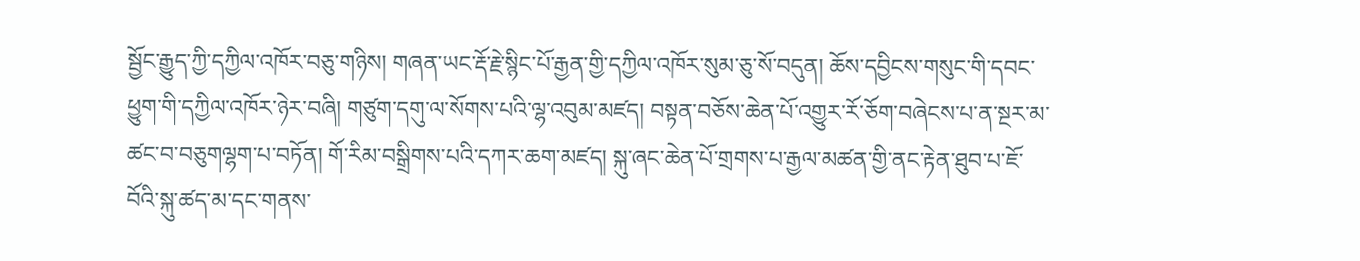སྦྱོང་རྒྱུད་ཀྱི་དཀྱིལ་འཁོར་བཅུ་གཉིས། གཞན་ཡང་རྡོ་རྗེ་སྙིང་པོ་རྒྱན་གྱི་དཀྱིལ་འཁོར་སུམ་ཅུ་སོ་བདུན། ཆོས་དབྱིངས་གསུང་གི་དབང་ཕྱུག་གི་དཀྱིལ་འཁོར་ཉེར་བཞི། གཙུག་དགུ་ལ་སོགས་པའི་ལྷ་འབུམ་མཛད། བསྟན་བཅོས་ཆེན་པོ་འགྱུར་རོ་ཅོག་བཞེངས་པ་ན་སྔར་མ་ཚང་བ་བཅུགལྷག་པ་བཏོན། གོ་རིམ་བསྒྲིགས་པའི་དཀར་ཆག་མཛད། སྐུ་ཞང་ཆེན་པོ་གྲགས་པ་རྒྱལ་མཚན་གྱི་ནང་རྟེན་ཐུབ་པ་ཇོ་བོའི་སྐུ་ཚད་མ་དང་གནས་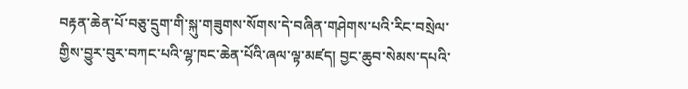བརྟན་ཆེན་པོ་བཅུ་དྲུག་གི་སྐུ་གཟུགས་སོགས་དེ་བཞིན་གཤེགས་པའི་རིང་བསྲེལ་གྱིས་བྱུར་བུར་བཀང་པའི་ལྷ་ཁང་ཆེན་པོའི་ཞལ་ལྟ་མཛད། བྱང་ཆུབ་སེམས་དཔའི་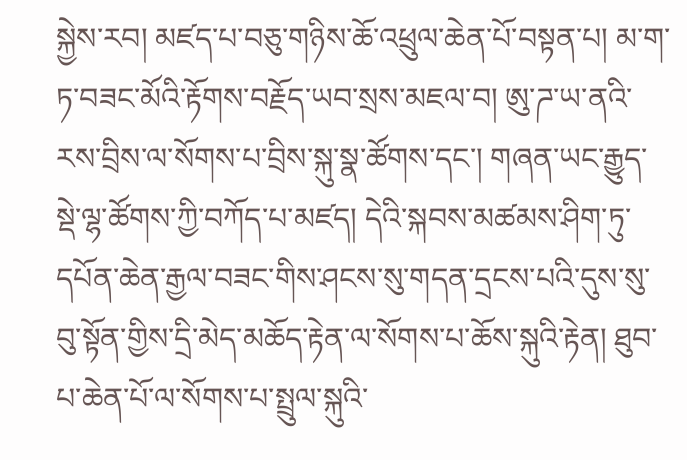སྐྱེས་རབ། མཛད་པ་བཅུ་གཉིས་ཆོ་འཕྲུལ་ཆེན་པོ་བསྟན་པ། མ་ག་ཏ་བཟང་མོའི་རྟོགས་བརྗོད་ཡབ་སྲས་མཇལ་བ། ཨུ་ཌ་ཡ་ནའི་རས་བྲིས་ལ་སོགས་པ་བྲིས་སྐུ་སྣ་ཚོགས་དང་། གཞན་ཡང་རྒྱུད་སྡེ་ལྷ་ཚོགས་ཀྱི་བཀོད་པ་མཛད། དེའི་སྐབས་མཚམས་ཤིག་ཏུ་དཔོན་ཆེན་རྒྱལ་བཟང་གིས་ཤངས་སུ་གདན་དྲངས་པའི་དུས་སུ་བུ་སྟོན་གྱིས་དྲི་མེད་མཆོད་རྟེན་ལ་སོགས་པ་ཆོས་སྐུའི་རྟེན། ཐུབ་པ་ཆེན་པོ་ལ་སོགས་པ་སྤྲུལ་སྐུའི་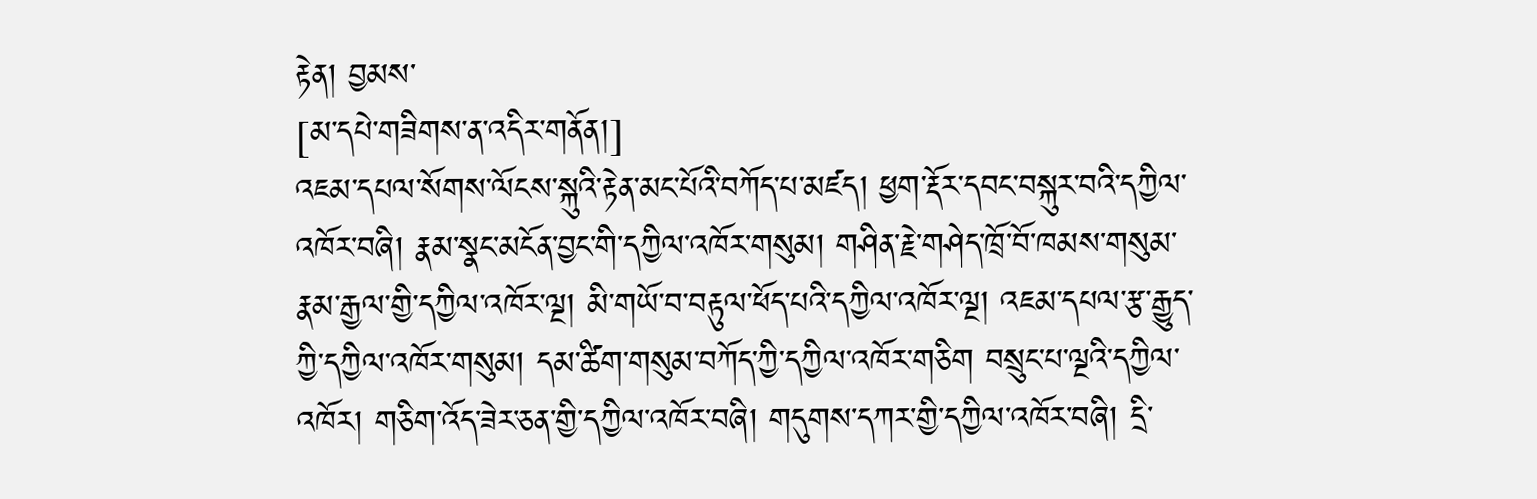རྟེན། བྱམས་
[མ་དཔེ་གཟིགས་ན་འདིར་གནོན།]
འཇམ་དཔལ་སོགས་ལོངས་སྐུའི་རྟེན་མང་པོའི་བཀོད་པ་མཛད། ཕྱག་རྡོར་དབང་བསྐུར་བའི་དཀྱིལ་འཁོར་བཞི། རྣམ་སྣང་མངོན་བྱང་གི་དཀྱིལ་འཁོར་གསུམ། གཤིན་རྗེ་གཤེད་ཁྲོ་བོ་ཁམས་གསུམ་རྣམ་རྒྱལ་གྱི་དཀྱིལ་འཁོར་ལྔ། མི་གཡོ་བ་བརྟུལ་ཕོད་པའི་དཀྱིལ་འཁོར་ལྔ། འཇམ་དཔལ་རྩ་རྒྱུད་ཀྱི་དཀྱིལ་འཁོར་གསུམ། དམ་ཚིག་གསུམ་བཀོད་ཀྱི་དཀྱིལ་འཁོར་གཅིག བསྲུང་པ་ལྔའི་དཀྱིལ་འཁོར། གཅིག་འོད་ཟེར་ཅན་གྱི་དཀྱིལ་འཁོར་བཞི། གདུགས་དཀར་གྱི་དཀྱིལ་འཁོར་བཞི། དྲི་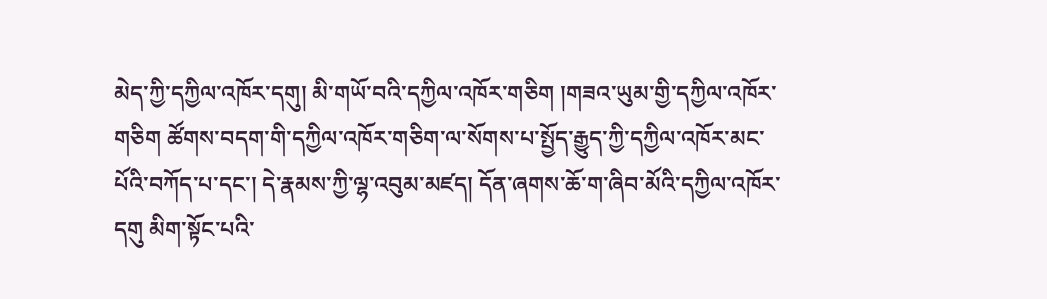མེད་ཀྱི་དཀྱིལ་འཁོར་དགུ། མི་གཡོ་བའི་དཀྱིལ་འཁོར་གཅིག །གཟའ་ཡུམ་གྱི་དཀྱིལ་འཁོར་གཅིག ཚོགས་བདག་གི་དཀྱིལ་འཁོར་གཅིག་ལ་སོགས་པ་སྤྱོད་རྒྱུད་ཀྱི་དཀྱིལ་འཁོར་མང་པོའི་བཀོད་པ་དང་། དེ་རྣམས་ཀྱི་ལྷ་འབུམ་མཛད། དོན་ཞགས་ཆོ་ག་ཞིབ་མོའི་དཀྱིལ་འཁོར་དགུ མིག་སྟོང་པའི་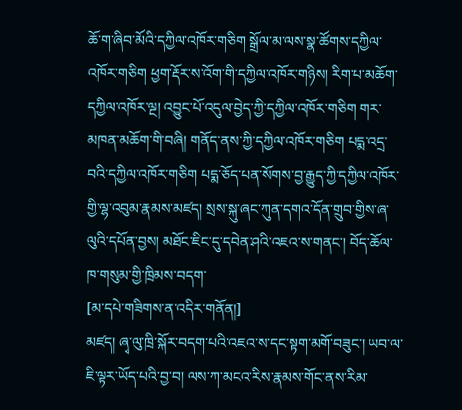ཆོ་ག་ཞིབ་མོའི་དཀྱིལ་འཁོར་གཅིག སྒྲོལ་མ་ལས་སྣ་ཚོགས་དཀྱིལ་འཁོར་གཅིག ཕྱག་རྡོར་ས་འོག་གི་དཀྱིལ་འཁོར་གཉིས། རིག་པ་མཆོག་དཀྱིལ་འཁོར་ལྔ། འབྱུང་པོ་འདུལ་བྱེད་ཀྱི་དཀྱིལ་འཁོར་གཅིག གར་མཁན་མཆོག་གི་བཞི། གནོད་ནས་ཀྱི་དཀྱིལ་འཁོར་གཅིག པདྨ་འདྲ་བའི་དཀྱིལ་འཁོར་གཅིག པདྨ་ཅོད་པན་སོགས་བྱ་རྒྱུད་ཀྱི་དཀྱིལ་འཁོར་གྱི་ལྷ་འབུམ་རྣམས་མཛད། སྲས་སྐུ་ཞང་ཀུན་དགའ་དོན་གྲུབ་གྱིས་ཞ་ལུའི་དཔོན་བྱས། མཐོང་ཇིང་དུ་དབེན་ཤའི་འཇའ་ས་གནང་། བོད་ཆོལ་ཁ་གསུམ་གྱི་ཁྲིམས་བདག་
[མ་དཔེ་གཟིགས་ན་འདིར་གནོན།]
མཛད། ཞྭ་ལུ་ཁྲི་སྐོར་བདག་པའི་འཇའ་ས་དང་སྟག་མགོ་བཟུང་། ཡབ་ལ་ཇི་ལྟར་ཡོད་པའི་བྱ་བ། ལས་ཀ་མངའ་རིས་རྣམས་གོང་ནས་རིམ་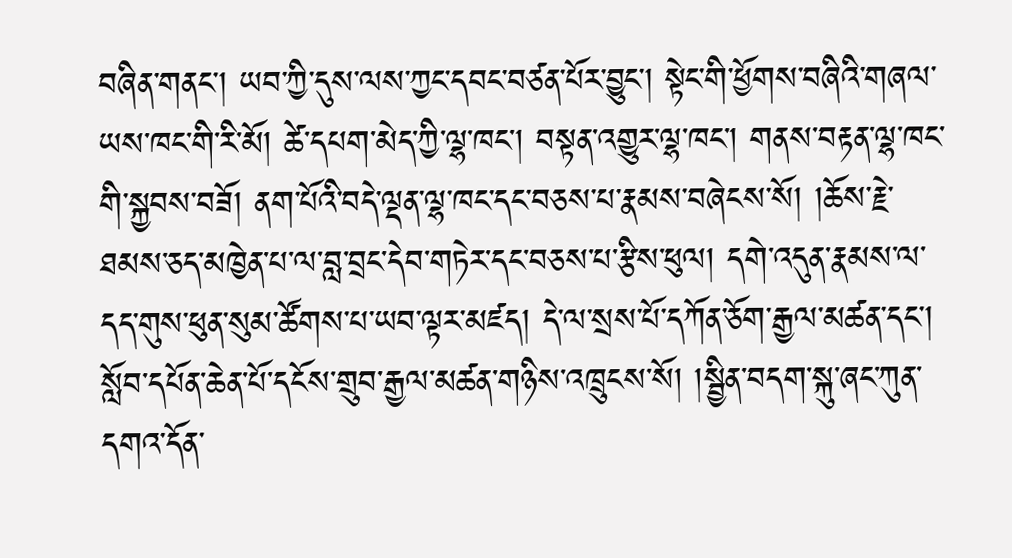བཞིན་གནང་། ཡབ་ཀྱི་དུས་ལས་ཀྱང་དབང་བཙན་པོར་བྱུང་། སྟེང་གི་ཕྱོགས་བཞིའི་གཞལ་ཡས་ཁང་གི་རི་མོ། ཚེ་དཔག་མེད་ཀྱི་ལྷ་ཁང་། བསྟན་འགྱུར་ལྷ་ཁང་། གནས་བརྟན་ལྷ་ཁང་གི་སྐྱབས་བཟོ། ནག་པོའི་བདེ་ལྡན་ལྷ་ཁང་དང་བཅས་པ་རྣམས་བཞེངས་སོ། །ཆོས་རྗེ་ཐམས་ཅད་མཁྱེན་པ་ལ་བླ་བྲང་དེབ་གཏེར་དང་བཅས་པ་རྩིས་ཕུལ། དགེ་འདུན་རྣམས་ལ་དད་གུས་ཕུན་སུམ་ཚོགས་པ་ཡབ་ལྟར་མཛད། དེ་ལ་སྲས་པོ་དཀོན་ཅོག་རྒྱལ་མཚན་དང་། སློབ་དཔོན་ཆེན་པོ་དངོས་གྲུབ་རྒྱལ་མཚན་གཉིས་འཁྲུངས་སོ། །སྦྱིན་བདག་སྐུ་ཞང་ཀུན་དགའ་དོན་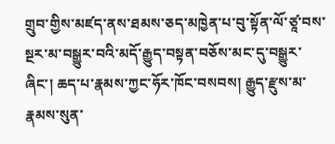གྲུབ་གྱིས་མཛད་ནས་ཐམས་ཅད་མཁྱེན་པ་བུ་སྟོན་ལོ་ཙཱ་བས་སྔར་མ་བསྒྱུར་བའི་མདོ་རྒྱུད་བསྟན་བཅོས་མང་དུ་བསྒྱུར་ཞིང་། ཆད་པ་རྣམས་ཀྱང་ཧོར་ཁོང་བསབས། རྒྱུད་རྫུས་མ་རྣམས་སུན་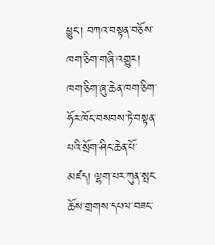ཕྱུང་། བཀའ་བསྟན་བཅོས་ཁག་ཅིག་གཞི་འགྱུར། ཁག་ཅིག་ཞུ་ཆེན་ཁག་ཅིག་ཧོར་ཁོང་བསབས་ཏེ་བསྟན་པའི་སྲོག་ཤིང་ཆེན་པོ་མཛད། ལྷག་པར་ཀུན་སྤང་ཆོས་གྲགས་དཔལ་བཟང་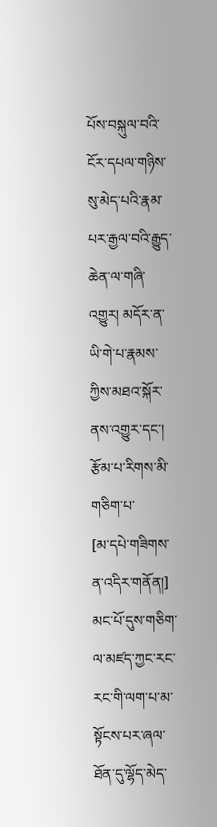པོས་བསྐུལ་བའི་ངོར་དཔལ་གཉིས་སུ་མེད་པའི་རྣམ་པར་རྒྱལ་བའི་རྒྱུད་ཆེན་ལ་གཞི་འགྱུར། མདོར་ན་ཡི་གེ་པ་རྣམས་ཀྱིས་མཐའ་སྐོར་ནས་འགྱུར་དང་། རྩོམ་པ་རིགས་མི་གཅིག་པ་
[མ་དཔེ་གཟིགས་ན་འདིར་གནོན།]
མང་པོ་དུས་གཅིག་ལ་མཛད་ཀྱང་རང་རང་གི་ལག་པ་མ་སྟོངས་པར་ཞལ་ཐོན་དུ་ལྷོད་མེད་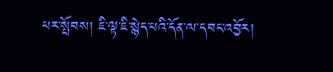པར་སྤོབས། ཇི་ལྟ་ཇི་སྙེད་པའི་དོན་ལ་དབང་འབྱོར།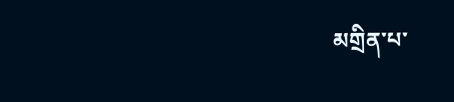མགྲིན་པ་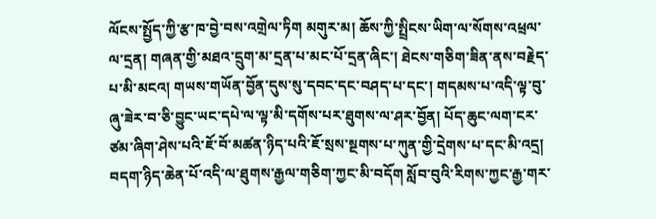ལོངས་སྤྱོད་ཀྱི་རྩ་ཁ་བྱེ་བས་འགྲེལ་ཏིག མགུར་མ། ཆོས་ཀྱི་སྤྲིངས་ཡིག་ལ་སོགས་འཕྲལ་ལ་དྲན། གཞན་གྱི་མཐའ་དྲུག་མ་དྲན་པ་མང་པོ་དྲན་ཞིང་། ཐེངས་གཅིག་ཟིན་ནས་བརྗེད་པ་མི་མངའ། གཡས་གཡོན་བྱོན་དུས་སུ་དབང་དང་བཤད་པ་དང་། གདམས་པ་འདི་ལྟ་བུ་ཞུ་ཟེར་བ་ཅི་བྱུང་ཡང་དཔེ་ལ་ལྟ་མི་དགོས་པར་ཐུགས་ལ་ཤར་བྱོན། པོད་ཆུང་ལག་ངར་ཙམ་ཞིག་ཤེས་པའི་ཇོ་བོ་མཚན་ཉིད་པའི་ཇོ་སྲས་སྔགས་པ་ཀུན་གྱི་དྲེགས་པ་དང་མི་འདྲ། བདག་ཉིད་ཆེན་པོ་འདི་ལ་ཐུགས་རྒྱལ་གཅིག་ཀྱང་མི་བདོག སློབ་བུའི་རིགས་ཀྱང་རྒྱ་གར་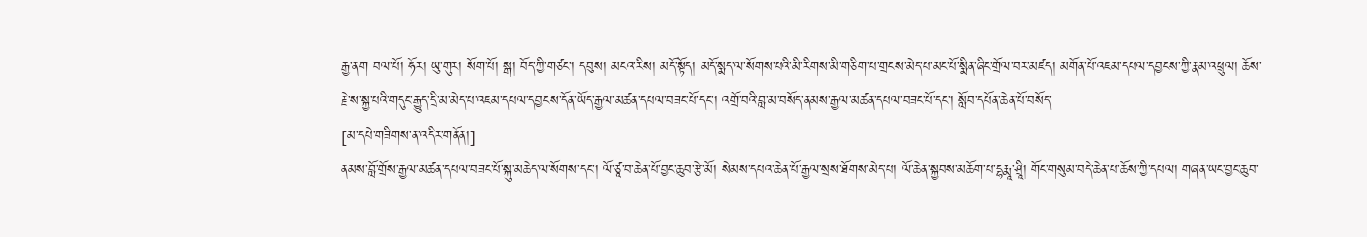རྒྱ་ནག བལ་པོ། ཧོར། ཡུ་གུར། སོག་པོ། སྒ། བོད་ཀྱི་གཙང་། དབུས། མངའ་རིས། མདོ་སྟོད། མདོ་སྨད་ལ་སོགས་པའི་མི་རིགས་མི་གཅིག་པ་གྲངས་མེད་པ་མང་པོ་སྨིན་ཞིང་གྲོལ་བར་མཛད། མགོན་པོ་འཇམ་དཔལ་དབྱངས་ཀྱི་རྣམ་འཕྲུལ། ཆོས་རྗེ་ས་སྐྱ་པའི་གདུང་རྒྱུད་དྲི་མ་མེད་པ་འཇམ་དཔལ་དབྱངས་དོན་ཡོད་རྒྱལ་མཚན་དཔལ་བཟང་པོ་དང་། འགྲོ་བའི་བླ་མ་བསོད་ནམས་རྒྱལ་མཚན་དཔལ་བཟང་པོ་དང་། སློབ་དཔོན་ཆེན་པོ་བསོད་
[མ་དཔེ་གཟིགས་ན་འདིར་གནོན།]
ནམས་བློ་གྲོས་རྒྱལ་མཚན་དཔལ་བཟང་པོ་སྐུ་མཆེད་ལ་སོགས་དང་། ལོ་ཙཱ་བ་ཆེན་པོ་བྱང་ཆུབ་རྩེ་མོ། སེམས་དཔའ་ཆེན་པོ་རྒྱལ་སྲས་ཐོགས་མེད་པ། ལོ་ཆེན་སྐྱབས་མཆོག་པ་དྷརྨཱ་ཤྲཱི། གོང་གསུམ་བདེ་ཆེན་པ་ཆོས་ཀྱི་དཔལ། གཞན་ཡང་བྱང་ཆུབ་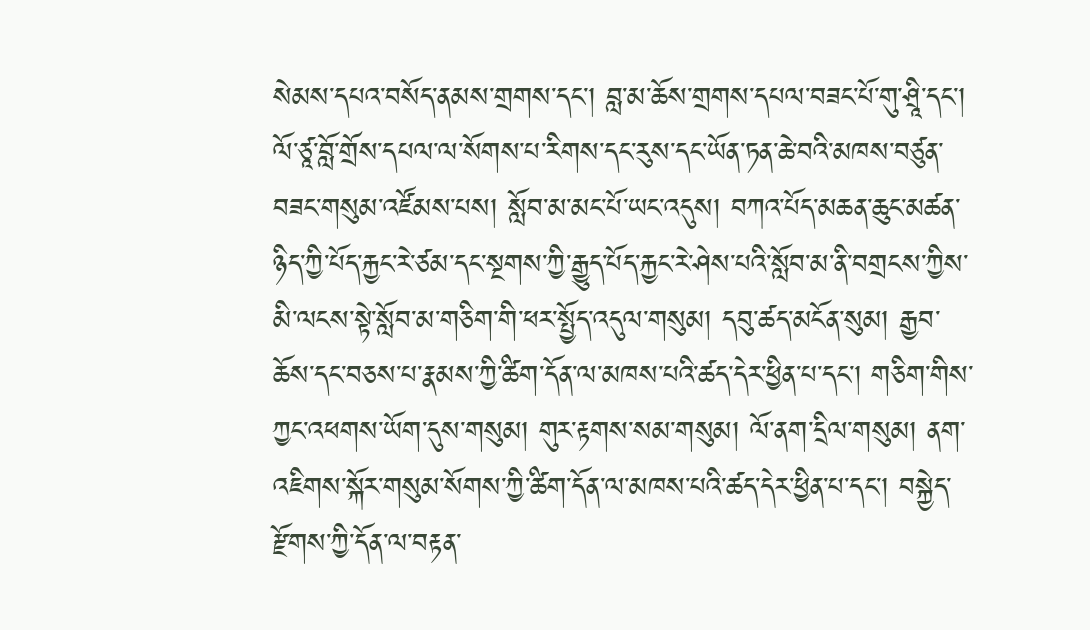སེམས་དཔའ་བསོད་ནམས་གྲགས་དང་། བླ་མ་ཆོས་གྲགས་དཔལ་བཟང་པོ་གུ་ཤྲཱི་དང་། ལོ་ཙཱ་བློ་གྲོས་དཔལ་ལ་སོགས་པ་རིགས་དང་རུས་དང་ཡོན་ཏན་ཆེ་བའི་མཁས་བཙུན་བཟང་གསུམ་འཛོམས་པས། སློབ་མ་མང་པོ་ཡང་འདུས། བཀའ་པོད་མཆན་ཆུང་མཚན་ཉིད་ཀྱི་པོད་རྐྱང་རེ་ཙམ་དང་སྔགས་ཀྱི་རྒྱུད་པོད་རྐྱང་རེ་ཤེས་པའི་སློབ་མ་ནི་བགྲངས་ཀྱིས་མི་ལངས་སྟེ་སློབ་མ་གཅིག་གི་ཕར་སྤྱོད་འདུལ་གསུམ། དབུ་ཚད་མངོན་སུམ། རྒྱབ་ཆོས་དང་བཅས་པ་རྣམས་ཀྱི་ཚིག་དོན་ལ་མཁས་པའི་ཚད་དེར་ཕྱིན་པ་དང་། གཅིག་གིས་ཀྱང་འཕགས་ཡོག་དུས་གསུམ། གུར་རྟགས་སམ་གསུམ། ལོ་ནག་དྲིལ་གསུམ། ནག་འཇིགས་སྐོར་གསུམ་སོགས་ཀྱི་ཚིག་དོན་ལ་མཁས་པའི་ཚད་དེར་ཕྱིན་པ་དང་། བསྐྱེད་རྫོགས་ཀྱི་དོན་ལ་བརྟན་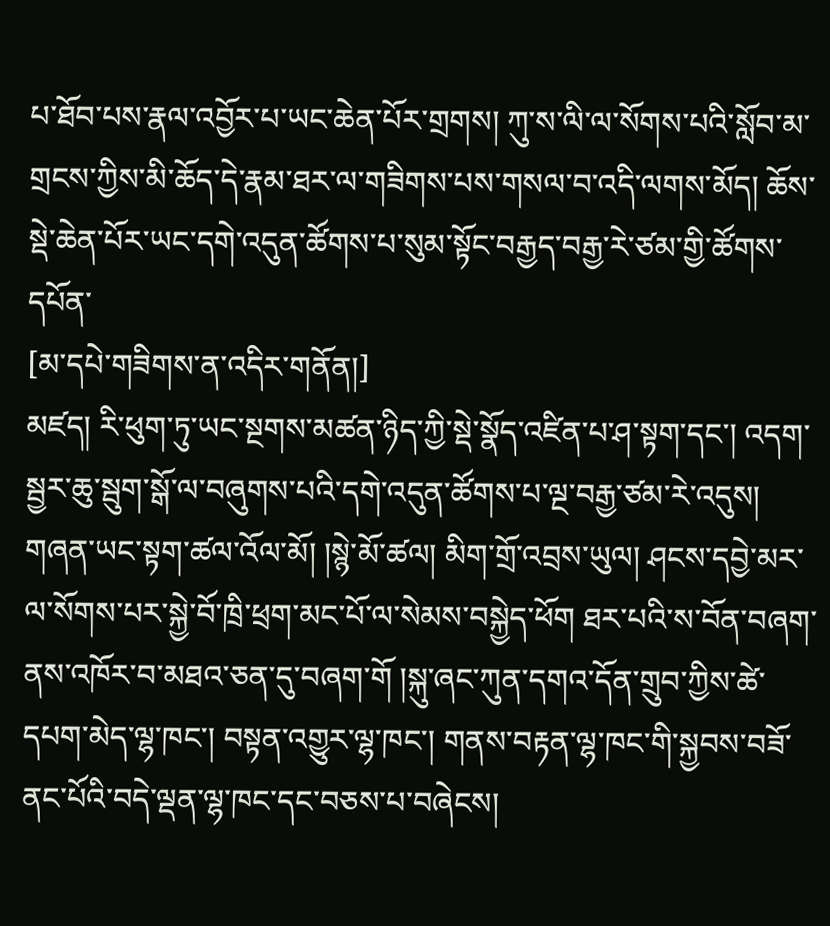པ་ཐོབ་པས་རྣལ་འབྱོར་པ་ཡང་ཆེན་པོར་གྲགས། ཀུ་ས་ལི་ལ་སོགས་པའི་སློབ་མ་གྲངས་ཀྱིས་མི་ཆོད་དེ་རྣམ་ཐར་ལ་གཟིགས་པས་གསལ་བ་འདི་ལགས་མོད། ཆོས་སྡེ་ཆེན་པོར་ཡང་དགེ་འདུན་ཚོགས་པ་སུམ་སྟོང་བརྒྱད་བརྒྱ་རེ་ཙམ་གྱི་ཚོགས་དཔོན་
[མ་དཔེ་གཟིགས་ན་འདིར་གནོན།]
མཛད། རི་ཕུག་ཏུ་ཡང་སྔགས་མཚན་ཉིད་ཀྱི་སྡེ་སྣོད་འཛིན་པ་ཤ་སྟག་དང་། འདག་སྦྱར་ཆུ་སྦུག་སྒོ་ལ་བཞུགས་པའི་དགེ་འདུན་ཚོགས་པ་ལྔ་བརྒྱ་ཙམ་རེ་འདུས། གཞན་ཡང་སྟག་ཚལ་འོལ་མོ། །སྙེ་མོ་ཚལ། མིག་གྲོ་འབྲས་ཡུལ། ཤངས་དབྱེ་མར་ལ་སོགས་པར་སྐྱེ་བོ་ཁྲི་ཕྲག་མང་པོ་ལ་སེམས་བསྐྱེད་ཕོག ཐར་པའི་ས་བོན་བཞག་ནས་འཁོར་བ་མཐའ་ཅན་དུ་བཞག་གོ །སྐུ་ཞང་ཀུན་དགའ་དོན་གྲུབ་ཀྱིས་ཚེ་དཔག་མེད་ལྷ་ཁང་། བསྟན་འགྱུར་ལྷ་ཁང་། གནས་བརྟན་ལྷ་ཁང་གི་སྐྱབས་བཟོ་ནང་པོའི་བདེ་ལྡན་ལྷ་ཁང་དང་བཅས་པ་བཞེངས།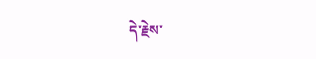དེ་རྗེས་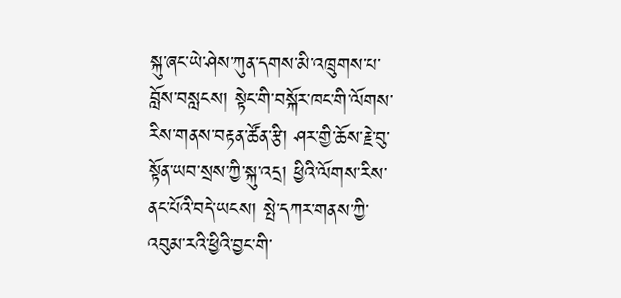སྐུ་ཞང་ཡེ་ཤེས་ཀུན་དགས་མི་འཁྲུགས་པ་བློས་བསླངས། སྟེང་གི་བསྐོར་ཁང་གི་ལོགས་རིས་གནས་བརྟན་ཚོན་རྩི། ཤར་གྱི་ཆོས་རྗེ་བུ་སྟོན་ཡབ་སྲས་ཀྱི་སྐུ་འདྲ། ཕྱིའི་ལོགས་རིས་ནང་པོའི་བདེ་ཡངས། སྤེ་དཀར་གནས་ཀྱི་འབུམ་རའི་ཕྱིའི་བྱང་གི་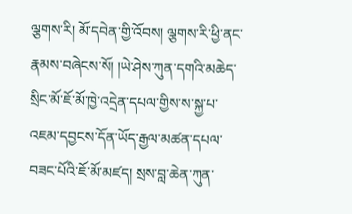ལྕགས་རི། མོ་དབེན་གྱི་འོབས། ལྕགས་རི་ཕྱི་ནང་རྣམས་བཞེངས་སོ། །ཡེ་ཤེས་ཀུན་དགའི་མཆེད་སྲིང་མོ་ཇོ་མོ་ཁྱེ་འདྲེན་དཔལ་གྱིས་ས་སྐྱ་པ་འཇམ་དབྱངས་དོན་ཡོད་རྒྱལ་མཚན་དཔལ་བཟང་པོའི་ཇོ་མོ་མཛད། སྲས་བླ་ཆེན་ཀུན་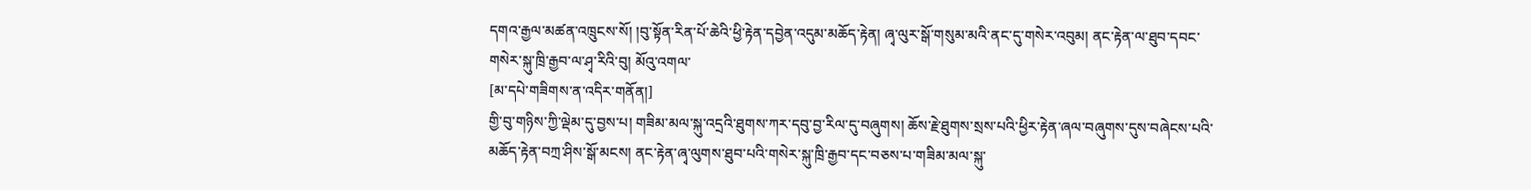དགའ་རྒྱལ་མཚན་འཁྲུངས་སོ། །བུ་སྟོན་རིན་པོ་ཆེའི་ཕྱི་རྟེན་དབྱེན་འདུམ་མཆོད་རྟེན། ཞྭ་ལུར་སྒོ་གསུམ་མའི་ནང་དུ་གསེར་འབུམ། ནང་རྟེན་ལ་ཐུབ་དབང་གསེར་སྐུ་ཁྲི་རྒྱབ་ལ་ཤྭ་རིའི་བུ། མོའུ་འགལ་
[མ་དཔེ་གཟིགས་ན་འདིར་གནོན།]
གྱི་བུ་གཉིས་ཀྱི་ལྡེམ་དུ་བྱས་པ། གཟིམ་མལ་སྐུ་འདྲའི་ཐུགས་ཀར་དབུ་བྱ་རིལ་དུ་བཞུགས། ཆོས་རྗེ་ཐུགས་སྲས་པའི་ཕྱིར་རྟེན་ཞལ་བཞུགས་དུས་བཞེངས་པའི་མཆོད་རྟེན་བཀྲ་ཤིས་སྒོ་མངས། ནང་རྟེན་ཞྭ་ལུགས་ཐུབ་པའི་གསེར་སྐུ་ཁྲི་རྒྱབ་དང་བཅས་པ་གཟིམ་མལ་སྐུ་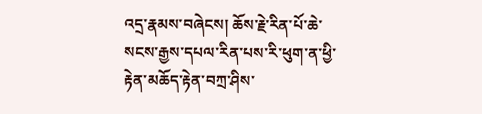འདྲ་རྣམས་བཞེངས། ཆོས་རྗེ་རིན་པོ་ཆེ་སངས་རྒྱས་དཔལ་རིན་པས་རི་ཕུག་ན་ཕྱི་རྟེན་མཆོད་རྟེན་བཀྲ་ཤིས་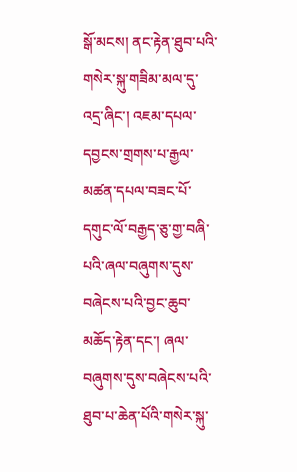སྒོ་མངས། ནང་རྟེན་ཐུབ་པའི་གསེར་སྐུ་གཟིམ་མལ་དུ་འདྲ་ཞིང་། འཇམ་དཔལ་དབྱངས་གྲགས་པ་རྒྱལ་མཚན་དཔལ་བཟང་པོ་དགུང་ལོ་བརྒྱད་ཅུ་གྱ་བཞི་པའི་ཞལ་བཞུགས་དུས་བཞེངས་པའི་བྱང་ཆུབ་མཆོད་རྟེན་དང་། ཞལ་བཞུགས་དུས་བཞེངས་པའི་ཐུབ་པ་ཆེན་པོའི་གསེར་སྐུ་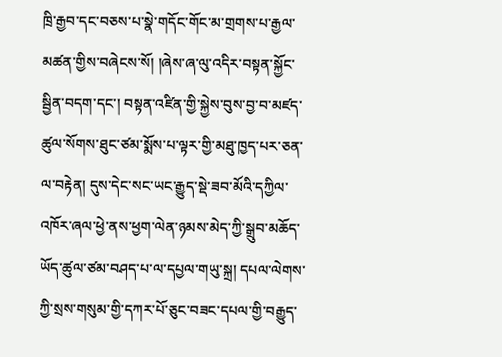ཁྲི་རྒྱབ་དང་བཅས་པ་སྣེ་གདོང་གོང་མ་གྲགས་པ་རྒྱལ་མཚན་གྱིས་བཞེངས་སོ། །ཞེས་ཞ་ལུ་འདིར་བསྟན་སྐྱོང་སྦྱིན་བདག་དང་། བསྟན་འཛིན་གྱི་སྐྱེས་བུས་བྱ་བ་མཛད་ཚུལ་སོགས་ཐུང་ཙམ་སྨོས་པ་ལྟར་གྱི་མཐུ་ཁྱད་པར་ཅན་ལ་བརྟེན། དུས་དེང་སང་ཡང་རྒྱུད་སྡེ་ཟབ་མོའི་དཀྱིལ་འཁོར་ཞལ་ཕྱེ་ནས་ཕྱག་ལེན་ཉམས་མེད་ཀྱི་སྒྲུབ་མཆོད་ཡོད་ཚུལ་ཙམ་བཤད་པ་ལ་དཔྱལ་གཡུ་སྐྲ། དཔལ་ལེགས་ཀྱི་སྲས་གསུམ་གྱི་དཀར་པོ་ཅུང་བཟང་དཔལ་གྱི་བརྒྱུད་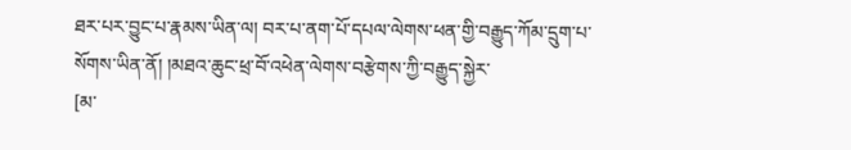ཐར་པར་བྱུང་པ་རྣམས་ཡིན་ལ། བར་པ་ནག་པོ་དཔལ་ལེགས་ཕན་གྱི་བརྒྱུད་ཀོམ་དྲུག་པ་སོགས་ཡིན་ནོ། །མཐའ་ཆུང་ཕྲ་བོ་འཕེན་ལེགས་བརྩེགས་ཀྱི་བརྒྱུད་སྐྱེར་
[མ་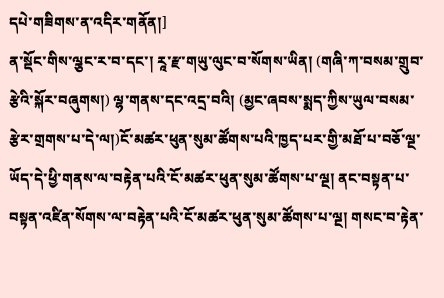དཔེ་གཟིགས་ན་འདིར་གནོན།]
ན་སྡོང་གིས་ལྕང་ར་བ་དང་། རཱ་རྫ་གཡུ་ལུང་བ་སོགས་ཡིན། (གཞི་ཀ་བསམ་གྲུབ་རྩེའི་སྐོར་བཞུགས།) ལྷ་གནས་དང་འདྲ་བའི། (མྱང་ཞབས་སྨད་ཀྱིས་ཡུལ་བསམ་རྩེར་གྲགས་པ་དེ་ལ།)ངོ་མཚར་ཕུན་སུམ་ཚོགས་པའི་ཁྱད་པར་གྱི་མཐོ་པ་བཅོ་ལྔ་ཡོད་དེ་ཕྱི་གནས་ལ་བརྟེན་པའི་ངོ་མཚར་ཕུན་སུམ་ཚོགས་པ་ལྔ། ནང་བསྟན་པ་བསྟན་འཛིན་སོགས་ལ་བརྟེན་པའི་ངོ་མཚར་ཕུན་སུམ་ཚོགས་པ་ལྔ། གསང་བ་རྟེན་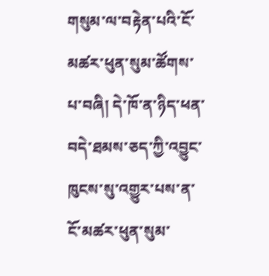གསུམ་ལ་བརྟེན་པའི་ངོ་མཚར་ཕུན་སུམ་ཚོགས་པ་བཞི། དེ་ཁོ་ན་ཉིད་ཕན་བདེ་ཐམས་ཅད་ཀྱི་འབྱུང་ཁུངས་སུ་འགྱུར་པས་ན་ངོ་མཚར་ཕུན་སུམ་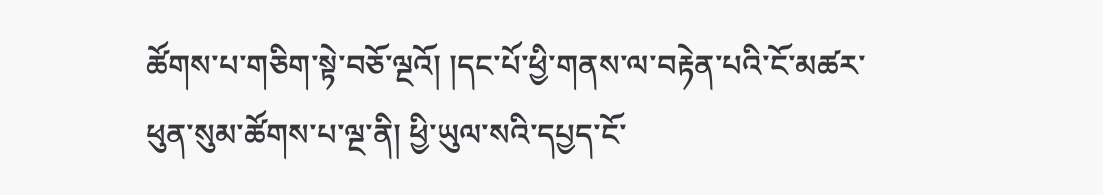ཚོགས་པ་གཅིག་སྟེ་བཅོ་ལྔའོ། །དང་པོ་ཕྱི་གནས་ལ་བརྟེན་པའི་ངོ་མཚར་ཕུན་སུམ་ཚོགས་པ་ལྔ་ནི། ཕྱི་ཡུལ་སའི་དཔྱད་ངོ་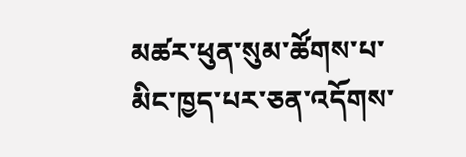མཚར་ཕུན་སུམ་ཚོགས་པ་མིང་ཁྱད་པར་ཅན་འདོགས་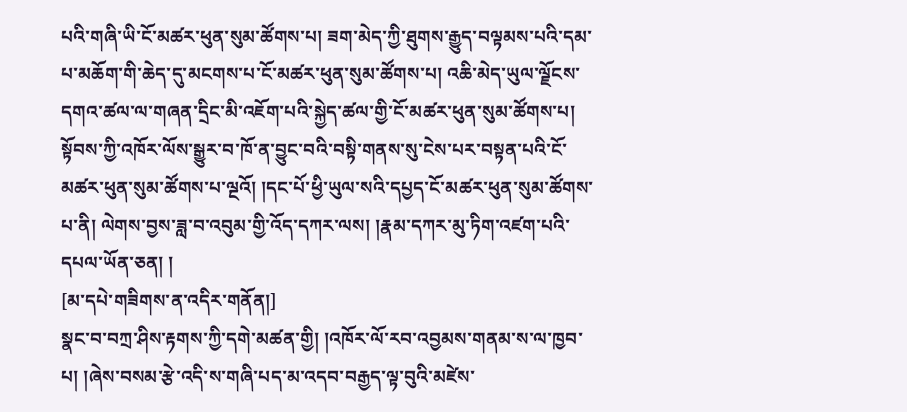པའི་གཞི་ཡི་ངོ་མཚར་ཕུན་སུམ་ཚོགས་པ། ཟག་མེད་ཀྱི་ཐུགས་རྒྱུད་བལྟམས་པའི་དམ་པ་མཆོག་གི་ཆེད་དུ་མངགས་པ་ངོ་མཚར་ཕུན་སུམ་ཚོགས་པ། འཆི་མེད་ཡུལ་ལྗོངས་དགའ་ཚལ་ལ་གཞན་དྲིང་མི་འཇོག་པའི་སྐྱེད་ཚལ་གྱི་ངོ་མཚར་ཕུན་སུམ་ཚོགས་པ། སྟོབས་ཀྱི་འཁོར་ལོས་སྒྱུར་བ་ཁོ་ན་བྱུང་བའི་བསྟི་གནས་སུ་ངེས་པར་བསྟན་པའི་ངོ་མཚར་ཕུན་སུམ་ཚོགས་པ་ལྔའོ། །དང་པོ་ཕྱི་ཡུལ་སའི་དཔྱད་ངོ་མཚར་ཕུན་སུམ་ཚོགས་པ་ནི། ལེགས་བྱས་ཟླ་བ་འབུམ་གྱི་འོད་དཀར་ལས། །རྣམ་དཀར་མུ་ཏིག་འཛག་པའི་དཔལ་ཡོན་ཅན། །
[མ་དཔེ་གཟིགས་ན་འདིར་གནོན།]
སྣང་བ་བཀྲ་ཤིས་རྟགས་ཀྱི་དགེ་མཚན་གྱི། །འཁོར་ལོ་རབ་འབྱམས་གནམ་ས་ལ་ཁྱབ་པ། །ཞེས་བསམ་རྩེ་འདི་ས་གཞི་པད་མ་འདབ་བརྒྱད་ལྟ་བུའི་མཛེས་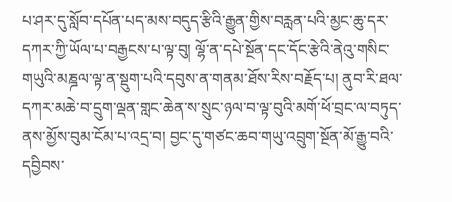པ་ཤར་དུ་སློབ་དཔོན་པད་མས་བདུད་རྩིའི་རྒྱུན་གྱིས་བརླན་པའི་མྱང་ཆུ་དར་དཀར་ཀྱི་ཡོལ་པ་བརྒྱངས་པ་ལྟ་བུ། ལྷོ་ན་དཔེ་སྔོན་དང་དོང་རྩེའི་ནེའུ་གསིང་གཡུའི་མཎྜལ་ལྟ་ན་སྡུག་པའི་དབུས་ན་གནམ་ཐོས་རིས་བརྗོད་པ། ནུབ་རི་ཐལ་དཀར་མཆེ་བ་དྲུག་ལྡན་གླང་ཆེན་ས་སྲུང་ཉལ་བ་ལྟ་བུའི་མགོ་ཕོ་བྲང་ལ་བཏུད་ནས་མྱོས་བུམ་ངོམ་པ་འདྲ་བ། བྱང་དུ་གཙང་ཆབ་གཡུ་འབྲུག་སྔོན་མོ་རྒྱུ་བའི་དབྱིབས་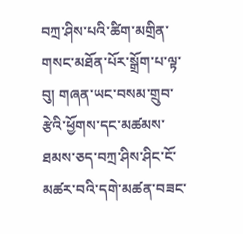བཀྲ་ཤིས་པའི་ཚིག་མགྲིན་གསང་མཐོན་པོར་སྒྲོག་པ་ལྟ་བུ། གཞན་ཡང་བསམ་གྲུབ་རྩེའི་ཕྱོགས་དང་མཚམས་ཐམས་ཅད་བཀྲ་ཤིས་ཤིང་ངོ་མཚར་བའི་དགེ་མཚན་བཟང་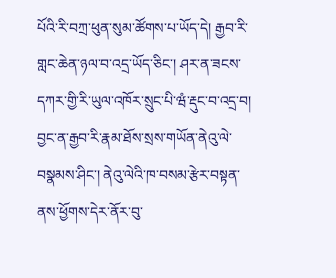པོའི་རི་བཀྲ་ཕུན་སུམ་ཚོགས་པ་ཡོད་དེ། རྒྱབ་རི་གླང་ཆེན་ཉལ་བ་འདྲ་ཡོད་ཅིང་། ཤར་ན་ཟངས་དཀར་གྱི་རི་ཡུལ་འཁོར་སྲུང་པི་ཝཾ་རྡུང་བ་འདྲ་བ། བྱང་ན་རྒྱབ་རི་རྣམ་ཐོས་སྲས་གཡོན་ནེའུ་ལེ་བསྣམས་ཤིང་། ནེའུ་ལེའི་ཁ་བསམ་རྩེར་བསྟན་ནས་ཕྱོགས་དེར་ནོར་བུ་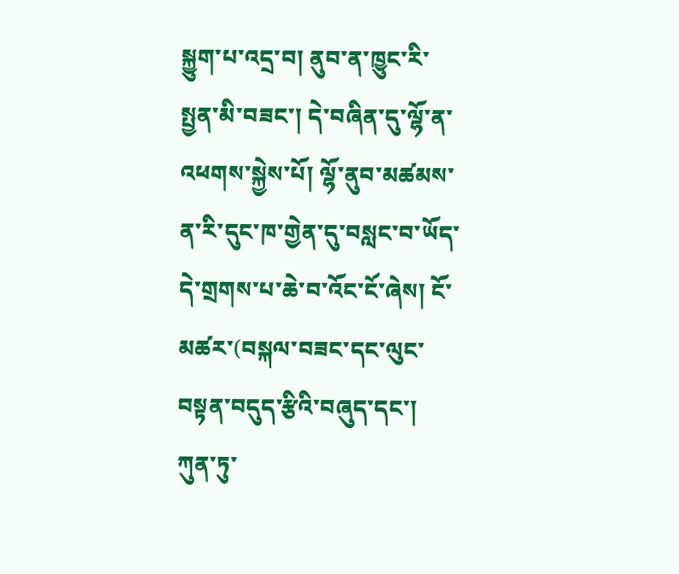སྐྱུག་པ་འདྲ་བ། ནུབ་ན་ཁྱུང་རི་སྤྱན་མི་བཟང་། དེ་བཞིན་དུ་ལྷོ་ན་འཕགས་སྐྱེས་པོ། ལྷོ་ནུབ་མཚམས་ན་རི་དུང་ཁ་གྱེན་དུ་བསླང་བ་ཡོད་དེ་གྲགས་པ་ཆེ་བ་འོང་ངོ་ཞེས། ངོ་མཚར་(བསྐལ་བཟང་དང་ལུང་བསྟན་བདུད་རྩིའི་བཞུད་དང་། ཀུན་ཏུ་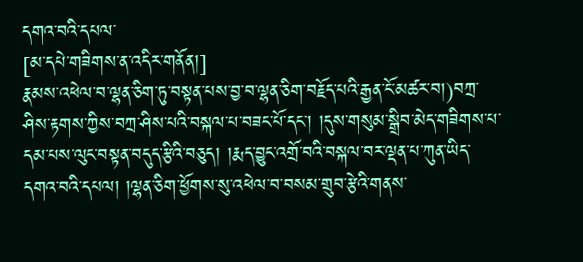དགའ་བའི་དཔལ་
[མ་དཔེ་གཟིགས་ན་འདིར་གནོན།]
རྣམས་འཕེལ་བ་ལྷན་ཅིག་ཏུ་བསྟན་པས་བྱ་བ་ལྷན་ཅིག་བརྗོད་པའི་རྒྱན་ངོ་མཚར་བ།)བཀྲ་ཤིས་རྟགས་ཀྱིས་བཀྲ་ཤིས་པའི་བསྐལ་པ་བཟང་པོ་དང་། །དུས་གསུམ་སྒྲིབ་མེད་གཟིགས་པ་དམ་པས་ལུང་བསྟན་བདུད་རྩིའི་བཅུད། །རྨད་བྱུང་འགྲོ་བའི་བསྐལ་བར་ལྡན་པ་ཀུན་ཡིད་དགའ་བའི་དཔལ། །ལྷན་ཅིག་ཕྱོགས་སུ་འཕེལ་བ་བསམ་གྲུབ་རྩེའི་གནས་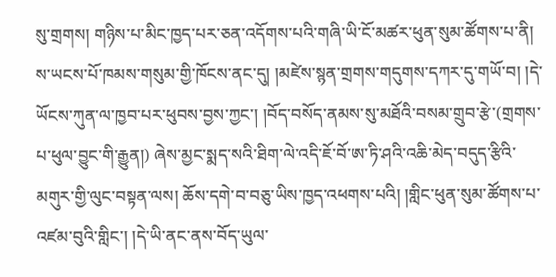སུ་གྲགས། གཉིས་པ་མིང་ཁྱད་པར་ཅན་འདོགས་པའི་གཞི་ཡི་ངོ་མཚར་ཕུན་སུམ་ཚོགས་པ་ནི། ས་ཡངས་པོ་ཁམས་གསུམ་གྱི་ཁོངས་ནང་དུ། །མཛེས་སྙན་གྲགས་གདུགས་དཀར་དུ་གཡོ་བ། །དེ་ཡོངས་ཀུན་ལ་ཁྱབ་པར་ཕུབས་བྱས་ཀྱང་། །བོད་བསོད་ནམས་སུ་མཐོའི་བསམ་གྲུབ་རྩེ་(གྲགས་པ་ཕུལ་བྱུང་གི་རྒྱུན།) ཞེས་མྱང་སྨད་སའི་ཐིག་ལེ་འདི་ཇོ་བོ་ཨ་ཏི་ཤའི་འཆི་མེད་བདུད་རྩིའི་མགུར་གྱི་ལུང་བསྟན་ལས། ཆོས་དགེ་བ་བཅུ་ཡིས་ཁྱད་འཕགས་པའི། །གླིང་ཕུན་སུམ་ཚོགས་པ་འཛམ་བུའི་གླིང་། །དེ་ཡི་ནང་ནས་བོད་ཡུལ་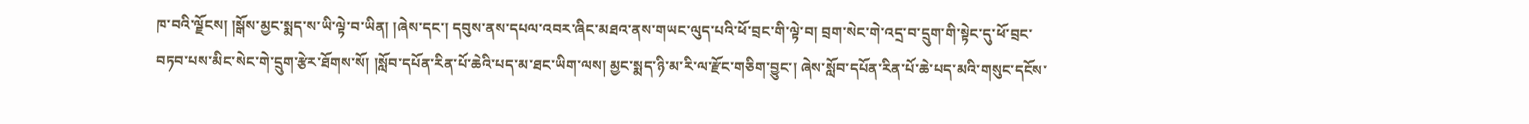ཁ་བའི་ལྗོངས། །སྒོས་མྱང་སྨད་ས་ཡི་ལྟེ་བ་ཡིན། །ཞེས་དང་། དབུས་ནས་དཔལ་འབར་ཞིང་མཐའ་ནས་གཡང་ལུད་པའི་ཕོ་བྲང་གི་ལྟེ་བ། བྲག་སེང་གེ་འདྲ་བ་དྲུག་གི་སྟེང་དུ་ཕོ་བྲང་བཏབ་པས་མིང་སེང་གེ་དྲུག་རྩེར་ཐོགས་སོ། །སློབ་དཔོན་རིན་པོ་ཆེའི་པད་མ་ཐང་ཡིག་ལས། མྱང་སྨད་ཉི་མ་རི་ལ་རྫོང་གཅིག་བྱུང་། ཞེས་སློབ་དཔོན་རིན་པོ་ཆེ་པད་མའི་གསུང་དངོས་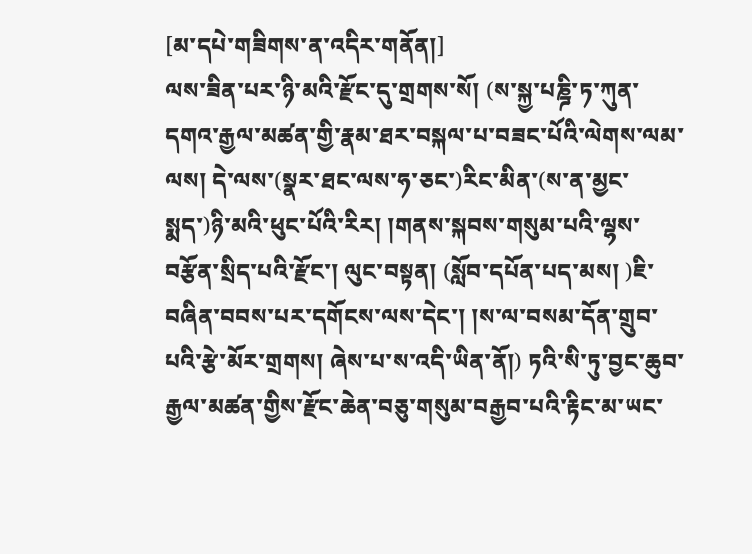[མ་དཔེ་གཟིགས་ན་འདིར་གནོན།]
ལས་ཟིན་པར་ཉི་མའི་རྫོང་དུ་གྲགས་སོ། (ས་སྐྱ་པཎྜི་ཏ་ཀུན་དགའ་རྒྱལ་མཚན་གྱི་རྣམ་ཐར་བསྐལ་པ་བཟང་པོའི་ལེགས་ལམ་ལས། དེ་ལས་(སྣར་ཐང་ལས་ཧ་ཅང་)རིང་མིན་(ས་ན་མྱང་སྨད་)ཉི་མའི་ཕུང་པོའི་རིར། །གནས་སྐབས་གསུམ་པའི་ལྷས་བརྩོན་སྲིད་པའི་རྫོང་། ལུང་བསྟན། (སློབ་དཔོན་པད་མས། )ཇི་བཞིན་བབས་པར་དགོངས་ལས་དེང་། །ས་ལ་བསམ་དོན་གྲུབ་པའི་རྩེ་མོར་གྲགས། ཞེས་པ་ས་འདི་ཡིན་ནོ།) ཏའི་སི་ཏུ་བྱང་ཆུབ་རྒྱལ་མཚན་གྱིས་རྫོང་ཆེན་བཅུ་གསུམ་བརྒྱབ་པའི་རྟིང་མ་ཡང་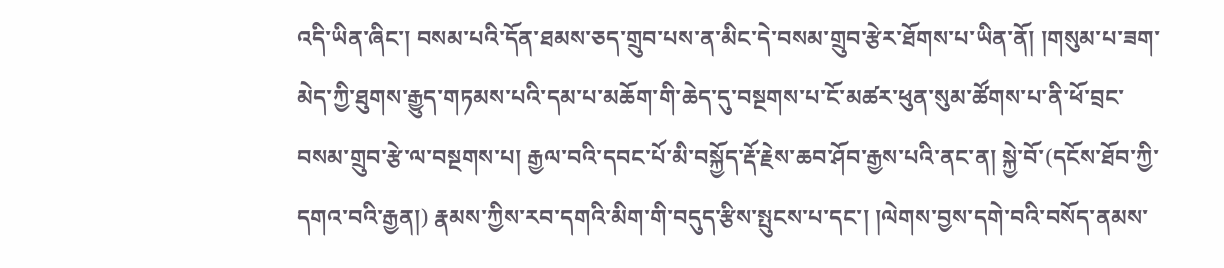འདི་ཡིན་ཞིང་། བསམ་པའི་དོན་ཐམས་ཅད་གྲུབ་པས་ན་མིང་དེ་བསམ་གྲུབ་རྩེར་ཐོགས་པ་ཡིན་ནོ། །གསུམ་པ་ཟག་མེད་ཀྱི་ཐུགས་རྒྱུད་གཏམས་པའི་དམ་པ་མཆོག་གི་ཆེད་དུ་བསྔགས་པ་ངོ་མཚར་ཕུན་སུམ་ཚོགས་པ་ནི་ཕོ་བྲང་བསམ་གྲུབ་རྩེ་ལ་བསྔགས་པ། རྒྱལ་བའི་དབང་པོ་མི་བསྐྱོད་རྡོ་རྗེས་ཆབ་ཤོབ་རྒྱས་པའི་ནང་ན། སྐྱེ་བོ་(དངོས་ཐོབ་ཀྱི་དགའ་བའི་རྒྱན།) རྣམས་ཀྱིས་རབ་དགའི་མིག་གི་བདུད་རྩིས་སྤུངས་པ་དང་། །ལེགས་བྱས་དགེ་བའི་བསོད་ནམས་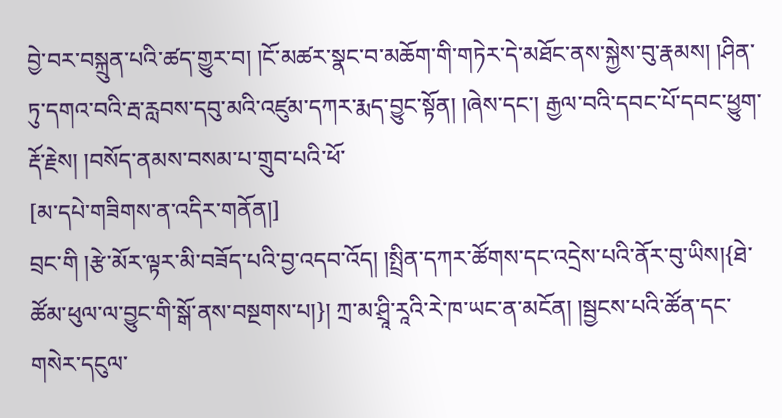བྱེ་བར་བསྐྲུན་པའི་ཚད་གྱུར་བ། །ངོ་མཚར་སྣང་བ་མཆོག་གི་གཏེར་དེ་མཐོང་ནས་སྐྱེས་བུ་རྣམས། །ཤིན་ཏུ་དགའ་བའི་རྦ་རླབས་དབུ་མའི་འཛུམ་དཀར་རྨད་བྱུང་སྟོན། །ཞེས་དང་། རྒྱལ་བའི་དབང་པོ་དབང་ཕྱུག་རྡོ་རྗེས། །བསོད་ནམས་བསམ་པ་གྲུབ་པའི་ཕོ་
[མ་དཔེ་གཟིགས་ན་འདིར་གནོན།]
བྲང་གི །རྩེ་མོར་ལྟར་མི་བཟོད་པའི་བྱ་འདབ་འོད། །སྤྲིན་དཀར་ཚོགས་དང་འདྲེས་པའི་ནོར་བུ་ཡིས།{ཐེ་ཚོམ་ཕུལ་ལ་བྱུང་གི་སྒོ་ནས་བསྔགས་པ།}། ཀྲ་མ་ཤྲཱི་རཱའི་རེ་ཁ་ཡང་ན་མངོན། །སྦྱངས་པའི་ཚོན་དང་གསེར་དངུལ་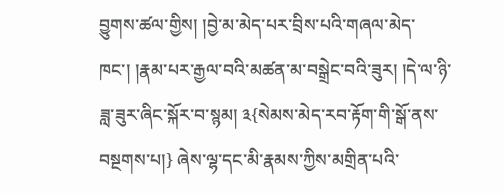བྱུགས་ཚལ་གྱིས། །བྱེ་མ་མེད་པར་བྲིས་པའི་གཞལ་མེད་ཁང་། །རྣམ་པར་རྒྱལ་བའི་མཚན་མ་བསྒྲེང་བའི་ཟུར། །དེ་ལ་ཉི་ཟླ་ཟུར་ཞིང་སྐོར་བ་སྙམ། ༣{སེམས་མེད་རབ་རྟོག་གི་སྒོ་ནས་བསྔགས་པ།} ཞེས་ལྷ་དང་མི་རྣམས་ཀྱིས་མགྲིན་པའི་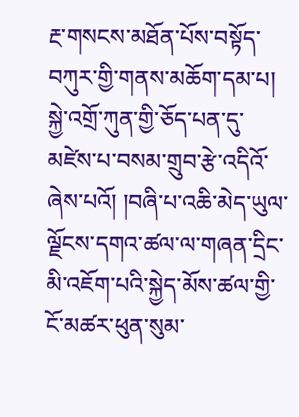རྔ་གསངས་མཐོན་པོས་བསྟོད་བཀུར་གྱི་གནས་མཆོག་དམ་པ། སྐྱེ་འགྲོ་ཀུན་གྱི་ཅོད་པན་དུ་མཛེས་པ་བསམ་གྲུབ་རྩེ་འདིའོ་ཞེས་པའོ། །བཞི་པ་འཆི་མེད་ཡུལ་ལྗོངས་དགའ་ཚལ་ལ་གཞན་དྲིང་མི་འཇོག་པའི་སྐྱེད་མོས་ཚལ་གྱི་ངོ་མཚར་ཕུན་སུམ་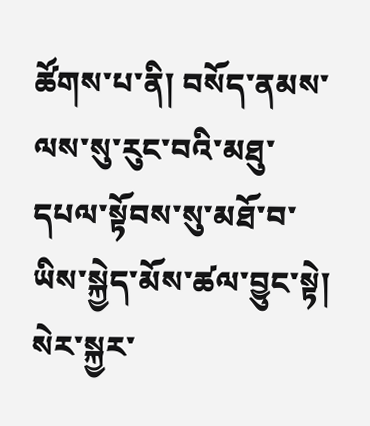ཚོགས་པ་ནི། བསོད་ནམས་ལས་སུ་རུང་བའི་མཐུ་དཔལ་སྟོབས་སུ་མཐོ་བ་ཡིས་སྐྱེད་མོས་ཚལ་བྱུང་སྟེ། སེར་སྐྱར་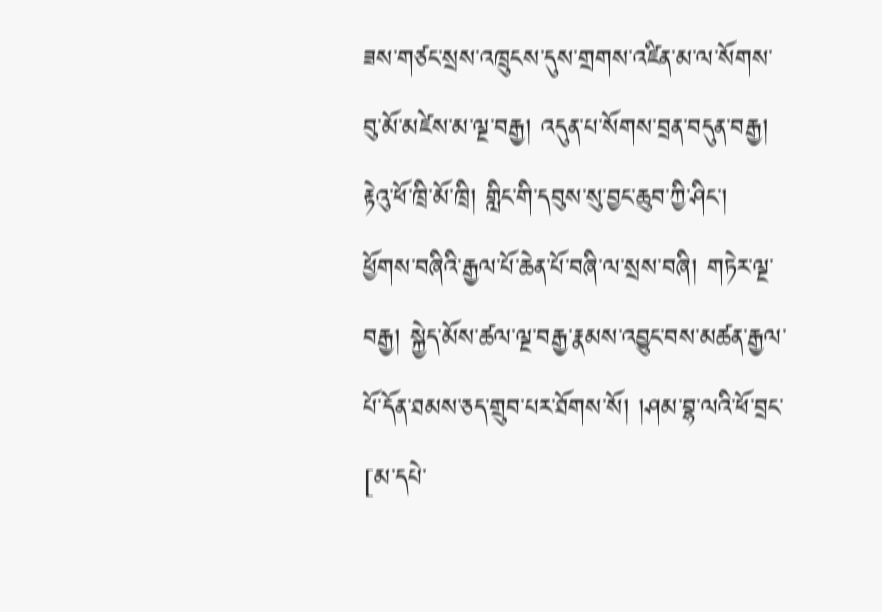ཟས་གཙང་སྲས་འཁྲུངས་དུས་གྲགས་འཛིན་མ་ལ་སོགས་བུ་མོ་མཛེས་མ་ལྔ་བརྒྱ། འདུན་པ་སོགས་བྲན་བདུན་བརྒྱ། རྟེའུ་ཕོ་ཁྲི་མོ་ཁྲི། གླིང་གི་དབུས་སུ་བྱང་ཆུབ་ཀྱི་ཤིང་། ཕྱོགས་བཞིའི་རྒྱལ་པོ་ཆེན་པོ་བཞི་ལ་སྲས་བཞི། གཏེར་ལྔ་བརྒྱ། སྐྱེད་མོས་ཚལ་ལྔ་བརྒྱ་རྣམས་འབྱུང་བས་མཚན་རྒྱལ་པོ་དོན་ཐམས་ཅད་གྲུབ་པར་ཐོགས་སོ། །ཤམ་བྷ་ལའི་ཕོ་བྲང་
[མ་དཔེ་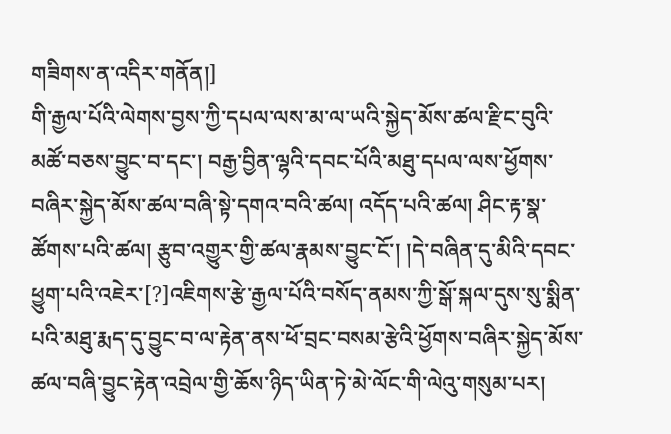གཟིགས་ན་འདིར་གནོན།]
གི་རྒྱལ་པོའི་ལེགས་བྱས་ཀྱི་དཔལ་ལས་མ་ལ་ཡའི་སྐྱེད་མོས་ཚལ་རྫིང་བུའི་མཚོ་བཅས་བྱུང་བ་དང་། བརྒྱ་བྱིན་ལྷའི་དབང་པོའི་མཐུ་དཔལ་ལས་ཕྱོགས་བཞིར་སྐྱེད་མོས་ཚལ་བཞི་སྟེ་དགའ་བའི་ཚལ། འདོད་པའི་ཚལ། ཤིང་རྟ་སྣ་ཚོགས་པའི་ཚལ། རྩུབ་འགྱུར་གྱི་ཚལ་རྣམས་བྱུང་ངོ་། །དེ་བཞིན་དུ་མིའི་དབང་ཕྱུག་པའི་འཇེར་[?]འཇིགས་རྩེ་རྒྱལ་པོའི་བསོད་ནམས་ཀྱི་སྒོ་སྐལ་དུས་སུ་སྨིན་པའི་མཐུ་རྨད་དུ་བྱུང་བ་ལ་རྟེན་ནས་ཕོ་བྲང་བསམ་རྩེའི་ཕྱོགས་བཞིར་སྐྱེད་མོས་ཚལ་བཞི་བྱུང་རྟེན་འབྲེལ་གྱི་ཆོས་ཉིད་ཡིན་ཏེ་མེ་ལོང་གི་ལེའུ་གསུམ་པར།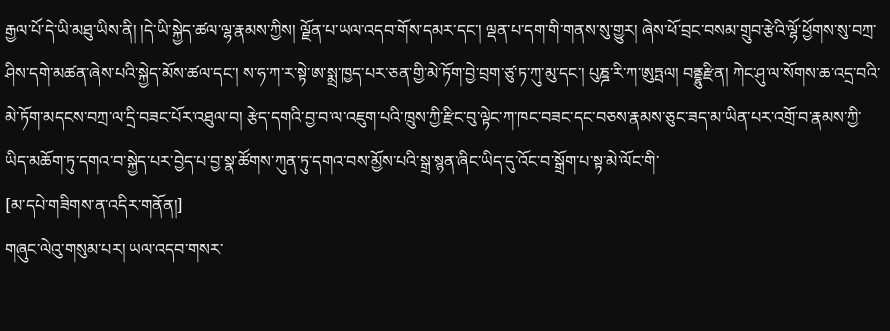རྒྱལ་པོ་དེ་ཡི་མཐུ་ཡིས་ནི། །དེ་ཡི་སྐྱེད་ཚལ་ལྷ་རྣམས་ཀྱིས། ལྗོན་པ་ཡལ་འདབ་གོས་དམར་དང་། ལྡན་པ་དག་གི་གནས་སུ་གྱུར། ཞེས་ཕོ་བྲང་བསམ་གྲུབ་རྩེའི་ལྷོ་ཕྱོགས་སུ་བཀྲ་ཤིས་དགེ་མཚན་ཞེས་པའི་སྐྱེད་མོས་ཚལ་དང་། ས་ཧ་ཀ་ར་སྟེ་ཨ་སྨྲ་ཁྱད་པར་ཅན་གྱི་མེ་ཏོག་བྱེ་བྲག་ཙུ་ཏ་ཀུ་མུ་དང་། པུཎྜ་རི་ཀ་ཨུཏྤལ། བནྡྷུརྫིན། ཀེང་ཤུ་ལ་སོགས་ཆ་འདྲ་བའི་མེ་ཏོག་མདངས་བཀྲ་ལ་དྲི་བཟང་པོར་འཐུལ་བ། རྩེད་དགའི་བྱ་བ་ལ་འཇུག་པའི་ཁྲུས་ཀྱི་རྫིང་བུ་ལྟེང་ཀ་ཁང་བཟང་དང་བཅས་རྣམས་ཅུང་ཟད་མ་ཡིན་པར་འགྲོ་བ་རྣམས་ཀྱི་ཡིད་མཆོག་ཏུ་དགའ་བ་སྐྱེད་པར་བྱེད་པ་བྱ་སྣ་ཚོགས་ཀུན་ཏུ་དགའ་བས་མྱོས་པའི་སྒྲ་སྙན་ཞིང་ཡིད་དུ་འོང་བ་སྒྲོག་པ་སྟ་མེ་ལོང་གི་
[མ་དཔེ་གཟིགས་ན་འདིར་གནོན།]
གཞུང་ལེའུ་གསུམ་པར། ཡལ་འདབ་གསར་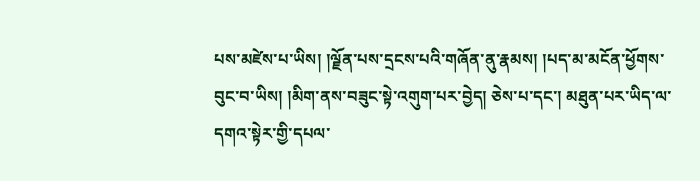པས་མཛེས་པ་ཡིས། །ལྗོན་པས་དྲངས་པའི་གཞོན་ནུ་རྣམས། །པད་མ་མངོན་ཕྱོགས་བུང་བ་ཡིས། །མིག་ནས་བཟུང་སྟེ་འགུག་པར་བྱེད། ཅེས་པ་དང་། མཐུན་པར་ཡིད་ལ་དགའ་སྟེར་གྱི་དཔལ་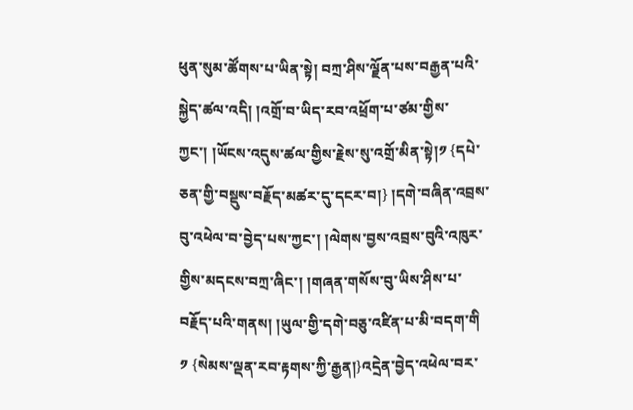ཕུན་སུམ་ཚོགས་པ་ཡིན་སྟེ། བཀྲ་ཤིས་ལྗོན་པས་བརྒྱན་པའི་སྐྱེད་ཚལ་འདི། །འགྲོ་བ་ཡིད་རབ་འཕྲོག་པ་ཙམ་གྱིས་ཀྱང་། །ཡོངས་འདུས་ཚལ་གྱིས་རྗེས་སུ་འགྲོ་མིན་སྟེ།༡ {དཔེ་ཅན་གྱི་བསྡུས་བརྗོད་མཚར་དུ་དངར་བ།} །དགེ་བཞིན་འབྲས་བུ་འཕེལ་བ་བྱེད་པས་ཀྱང་། །ལེགས་བྱས་འབྲས་བུའི་འཁུར་གྱིས་མདངས་བཀྲ་ཞིང་། །གཞན་གསོས་བུ་ཡིས་ཤིས་པ་བརྗོད་པའི་གནས། །ཡུལ་གྱི་དགེ་བཅུ་འཛིན་པ་མི་བདག་གི ༡ {སེམས་ལྡན་རབ་རྟགས་ཀྱི་རྒྱན།}འདྲེན་བྱེད་འཕེལ་བར་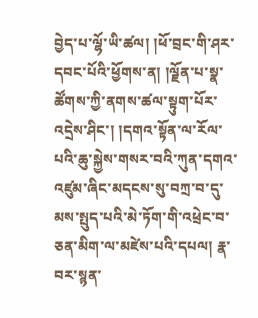བྱེད་པ་ལྷོ་ཡི་ཚལ། །ཕོ་བྲང་གི་ཤར་དབང་པོའི་ཕྱོགས་ན། །ལྗོན་པ་སྣ་ཚོགས་ཀྱི་ནགས་ཚལ་སྟུག་པོར་འདྲེས་ཤིང་། །དགའ་སྟོན་ལ་རོལ་པའི་ཆུ་སྐྱེས་གསར་བའི་ཀུན་དགའ་འཛུམ་ཞིང་མདངས་སུ་བཀྲ་བ་དུ་མས་སྤུད་པའི་མེ་ཏོག་གི་འཕྲེང་བ་ཅན་མིག་ལ་མཛེས་པའི་དཔལ། རྣ་བར་སྙན་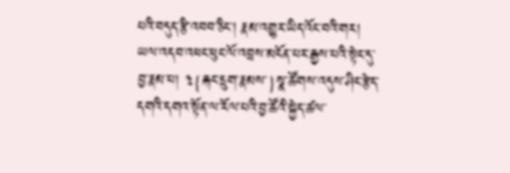པའི་བདུད་རྩི་འབབ་ཅིང་། རྣམ་འགྱུར་ཡིད་འོང་བའི་གར། ཡལ་འདབ་འཕང་ཕུང་ལོ་འབྲས་མངོན་པར་རྒྱས་པའི་སྟེང་དུ་བྱ་རྣམ་པ། ༣{རྐང་དྲུག་རྣམས་}སྣ་ཚོགས་འདུས་ཤིང་རྩེད་དགའི་དགའ་སྟོན་ལ་རོལ་པའི་བྱ་ཚོའི་སྐྱེད་ཚལ་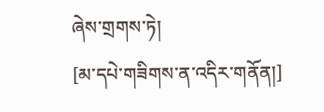ཞེས་གྲགས་ཏེ།
[མ་དཔེ་གཟིགས་ན་འདིར་གནོན།]